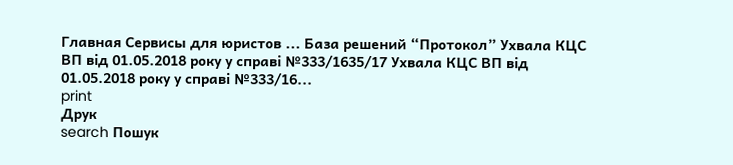Главная Сервисы для юристов ... База решений “Протокол” Ухвала КЦС ВП від 01.05.2018 року у справі №333/1635/17 Ухвала КЦС ВП від 01.05.2018 року у справі №333/16...
print
Друк
search Пошук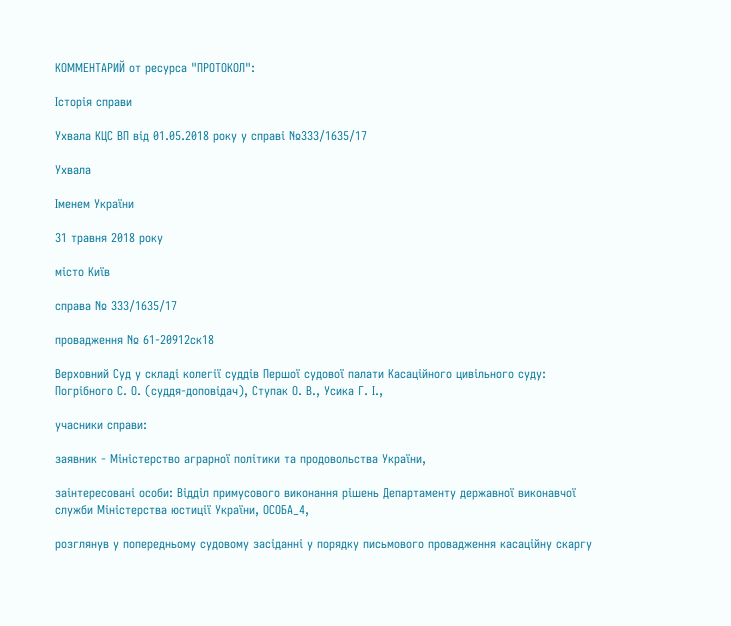КОММЕНТАРИЙ от ресурса "ПРОТОКОЛ":

Історія справи

Ухвала КЦС ВП від 01.05.2018 року у справі №333/1635/17

Ухвала

Іменем України

31 травня 2018 року

місто Київ

справа № 333/1635/17

провадження № 61-20912ск18

Верховний Суд у складі колегії суддів Першої судової палати Касаційного цивільного суду: Погрібного С. О. (суддя-доповідач), Ступак О. В., Усика Г. І.,

учасники справи:

заявник - Міністерство аграрної політики та продовольства України,

заінтересовані особи: Відділ примусового виконання рішень Департаменту державної виконавчої служби Міністерства юстиції України, ОСОБА_4,

розглянув у попередньому судовому засіданні у порядку письмового провадження касаційну скаргу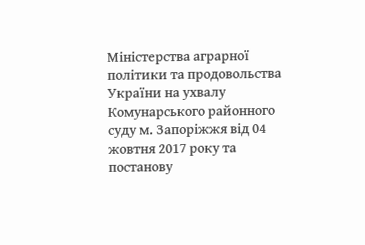Міністерства аграрної політики та продовольства України на ухвалу Комунарського районного суду м. Запоріжжя від 04 жовтня 2017 року та постанову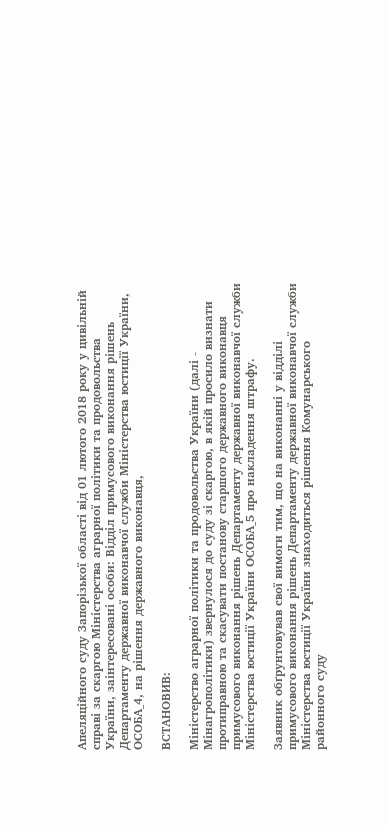Апеляційного суду Запорізької області від 01 лютого 2018 року у цивільній справі за скаргою Міністерства аграрної політики та продовольства України, заінтересовані особи: Відділ примусового виконання рішень Департаменту державної виконавчої служби Міністерства юстиції України, ОСОБА_4, на рішення державного виконавця,

ВСТАНОВИВ:

Міністерство аграрної політики та продовольства України (далі - Мінагрополітики) звернулося до суду зі скаргою, в якій просило визнати протиправною та скасувати постанову старшого державного виконавця примусового виконання рішень Департаменту державної виконавчої служби Міністерства юстиції України ОСОБА_5 про накладення штрафу.

Заявник обґрунтовував свої вимоги тим, що на виконанні у відділі примусового виконання рішень Департаменту державної виконавчої служби Міністерства юстиції України знаходиться рішення Комунарського районного суду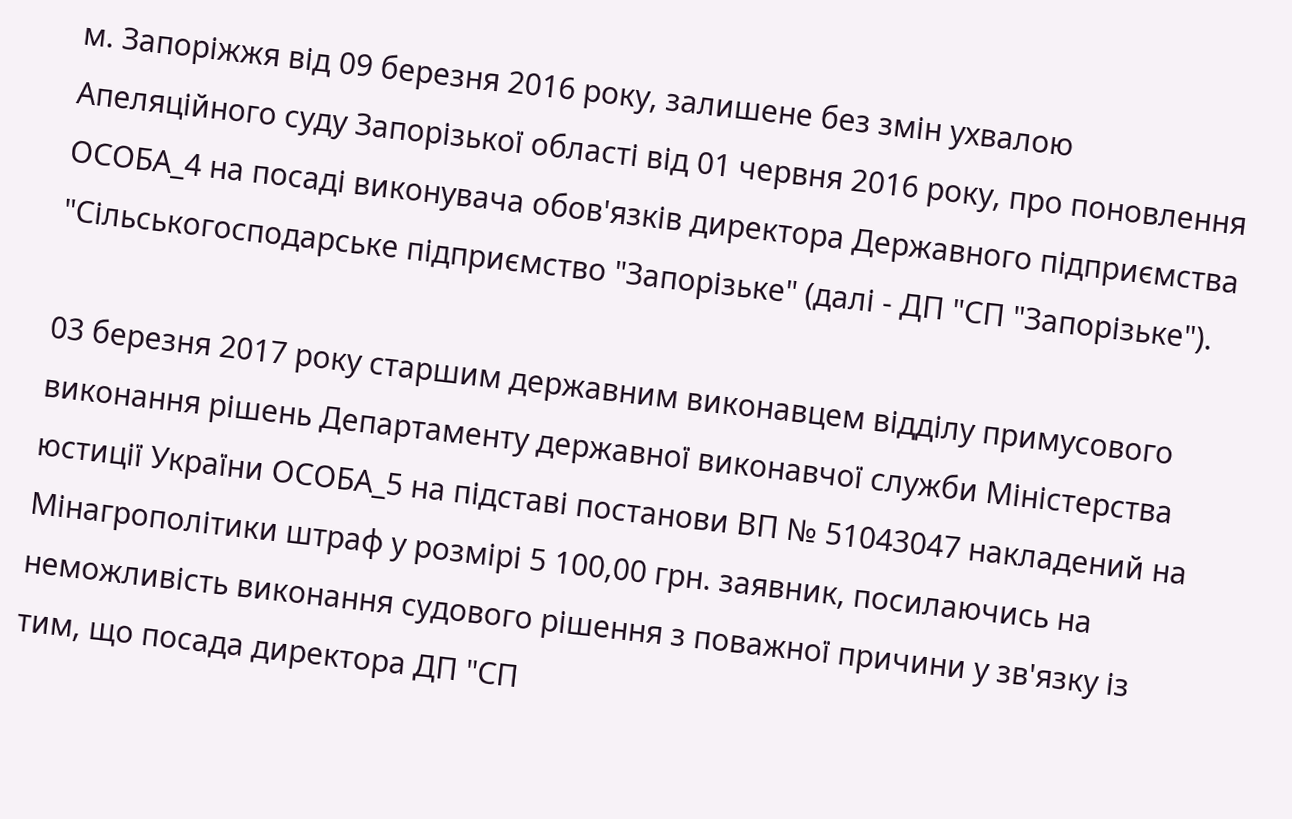м. Запоріжжя від 09 березня 2016 року, залишене без змін ухвалою Апеляційного суду Запорізької області від 01 червня 2016 року, про поновлення ОСОБА_4 на посаді виконувача обов'язків директора Державного підприємства "Сільськогосподарське підприємство "Запорізьке" (далі - ДП "СП "Запорізьке").

03 березня 2017 року старшим державним виконавцем відділу примусового виконання рішень Департаменту державної виконавчої служби Міністерства юстиції України ОСОБА_5 на підставі постанови ВП № 51043047 накладений на Мінагрополітики штраф у розмірі 5 100,00 грн. заявник, посилаючись на неможливість виконання судового рішення з поважної причини у зв'язку із тим, що посада директора ДП "СП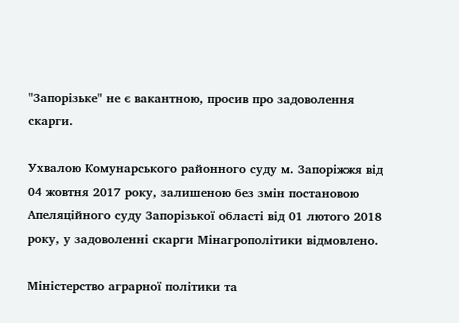"Запорізьке" не є вакантною, просив про задоволення скарги.

Ухвалою Комунарського районного суду м. Запоріжжя від 04 жовтня 2017 року, залишеною без змін постановою Апеляційного суду Запорізької області від 01 лютого 2018 року, у задоволенні скарги Мінагрополітики відмовлено.

Міністерство аграрної політики та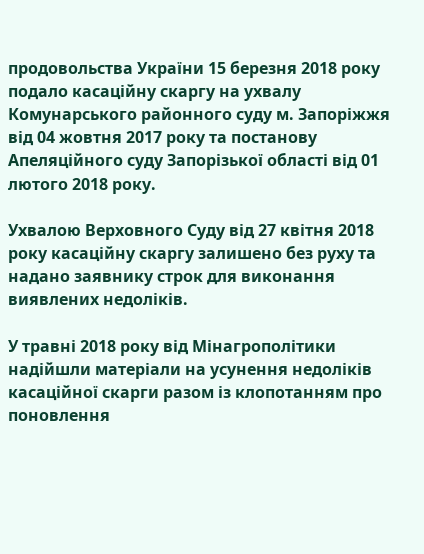продовольства України 15 березня 2018 року подало касаційну скаргу на ухвалу Комунарського районного суду м. Запоріжжя від 04 жовтня 2017 року та постанову Апеляційного суду Запорізької області від 01 лютого 2018 року.

Ухвалою Верховного Суду від 27 квітня 2018 року касаційну скаргу залишено без руху та надано заявнику строк для виконання виявлених недоліків.

У травні 2018 року від Мінагрополітики надійшли матеріали на усунення недоліків касаційної скарги разом із клопотанням про поновлення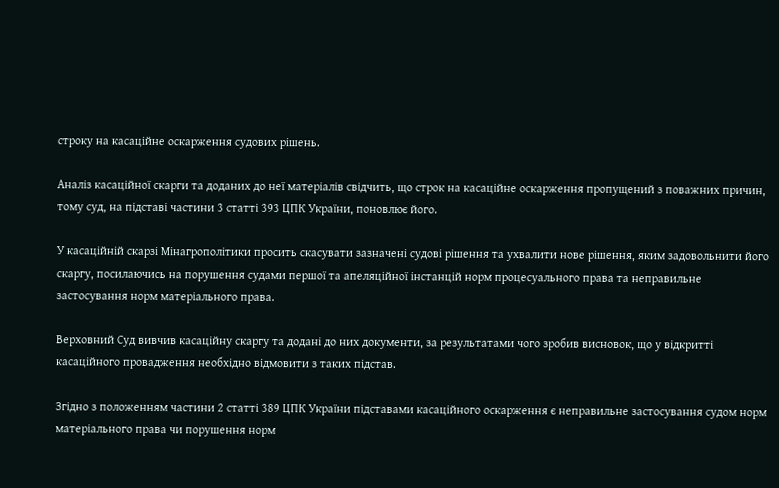строку на касаційне оскарження судових рішень.

Аналіз касаційної скарги та доданих до неї матеріалів свідчить, що строк на касаційне оскарження пропущений з поважних причин, тому суд, на підставі частини 3 статті 393 ЦПК України, поновлює його.

У касаційній скарзі Мінагрополітики просить скасувати зазначені судові рішення та ухвалити нове рішення, яким задовольнити його скаргу, посилаючись на порушення судами першої та апеляційної інстанцій норм процесуального права та неправильне застосування норм матеріального права.

Верховний Суд вивчив касаційну скаргу та додані до них документи, за результатами чого зробив висновок, що у відкритті касаційного провадження необхідно відмовити з таких підстав.

Згідно з положенням частини 2 статті 389 ЦПК України підставами касаційного оскарження є неправильне застосування судом норм матеріального права чи порушення норм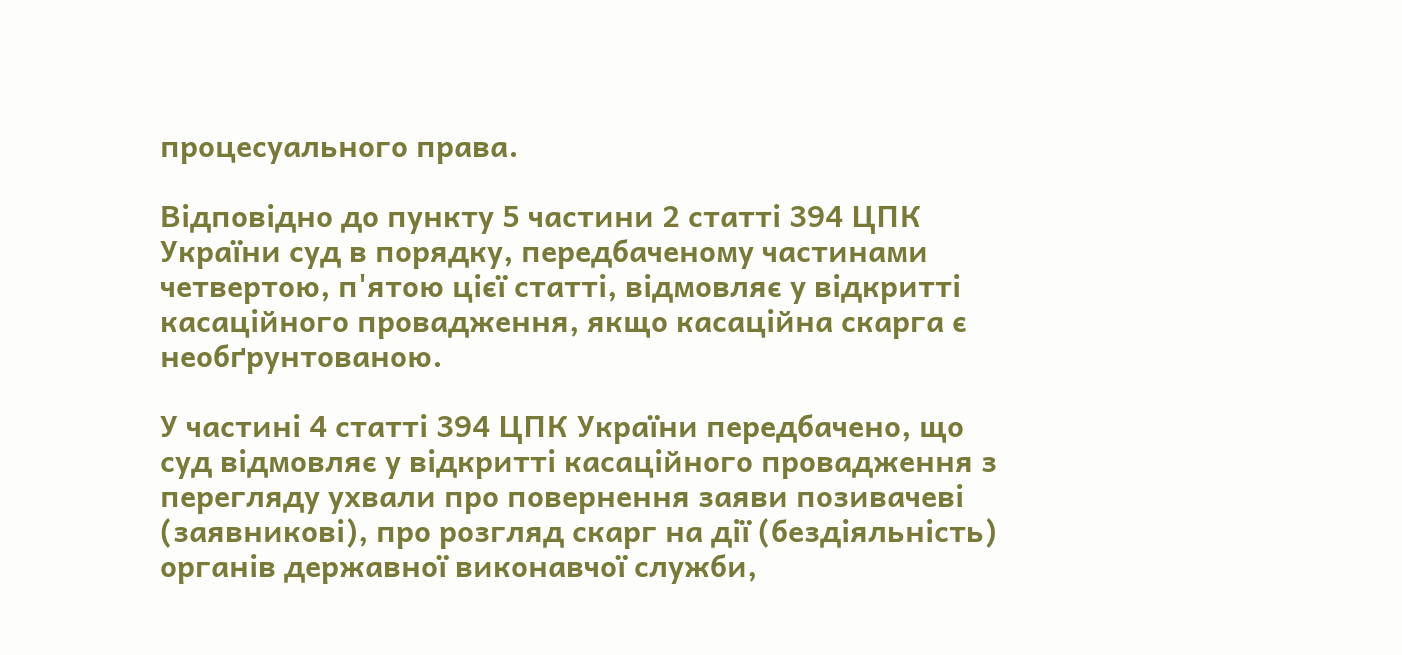процесуального права.

Відповідно до пункту 5 частини 2 статті 394 ЦПК України суд в порядку, передбаченому частинами четвертою, п'ятою цієї статті, відмовляє у відкритті касаційного провадження, якщо касаційна скарга є необґрунтованою.

У частині 4 статті 394 ЦПК України передбачено, що суд відмовляє у відкритті касаційного провадження з перегляду ухвали про повернення заяви позивачеві (заявникові), про розгляд скарг на дії (бездіяльність) органів державної виконавчої служби,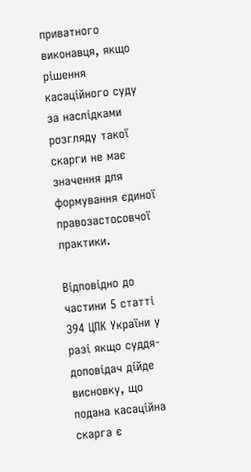приватного виконавця, якщо рішення касаційного суду за наслідками розгляду такої скарги не має значення для формування єдиної правозастосовчої практики.

Відповідно до частини 5 статті 394 ЦПК України у разі якщо суддя-доповідач дійде висновку, що подана касаційна скарга є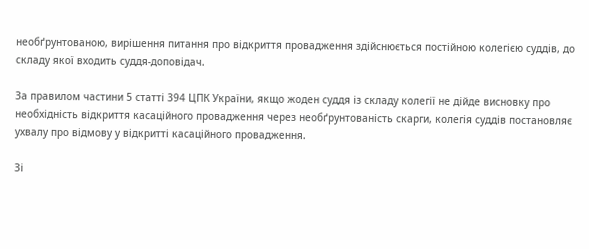необґрунтованою, вирішення питання про відкриття провадження здійснюється постійною колегією суддів, до складу якої входить суддя-доповідач.

За правилом частини 5 статті 394 ЦПК України, якщо жоден суддя із складу колегії не дійде висновку про необхідність відкриття касаційного провадження через необґрунтованість скарги, колегія суддів постановляє ухвалу про відмову у відкритті касаційного провадження.

Зі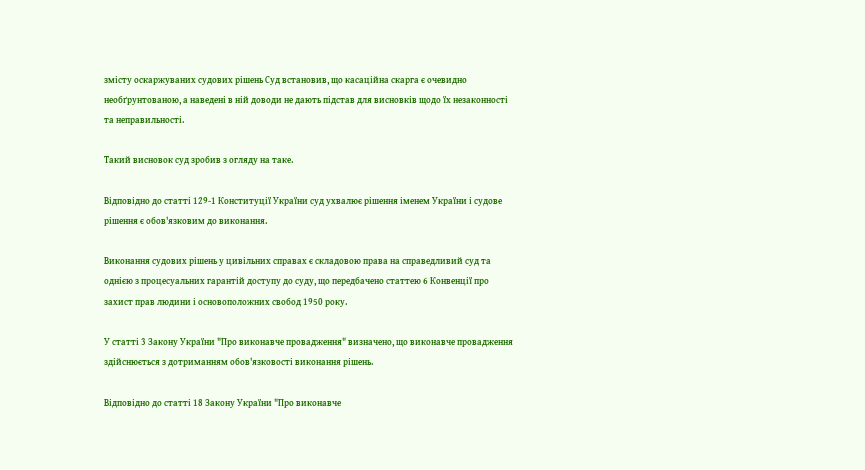змісту оскаржуваних судових рішень Суд встановив, що касаційна скарга є очевидно необґрунтованою, а наведені в ній доводи не дають підстав для висновків щодо їх незаконності та неправильності.

Такий висновок суд зробив з огляду на таке.

Відповідно до статті 129-1 Конституції України суд ухвалює рішення іменем України і судове рішення є обов'язковим до виконання.

Виконання судових рішень у цивільних справах є складовою права на справедливий суд та однією з процесуальних гарантій доступу до суду, що передбачено статтею 6 Конвенції про захист прав людини і основоположних свобод 1950 року.

У статті 3 Закону України "Про виконавче провадження" визначено, що виконавче провадження здійснюється з дотриманням обов'язковості виконання рішень.

Відповідно до статті 18 Закону України "Про виконавче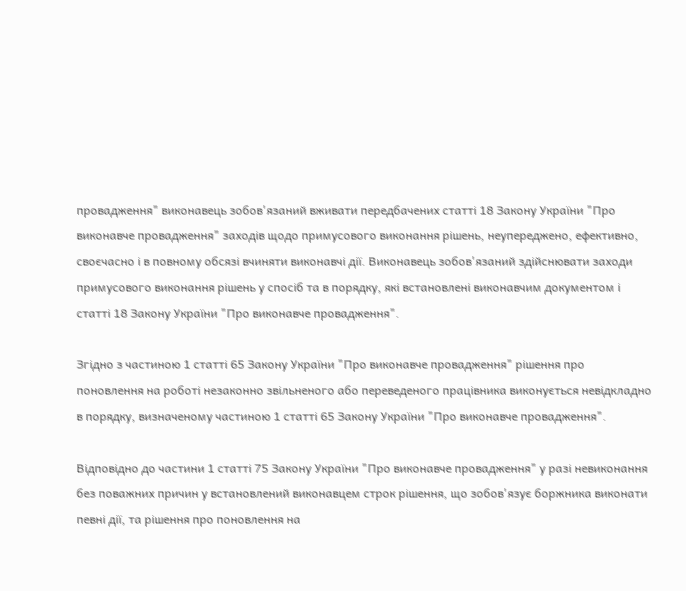провадження" виконавець зобов'язаний вживати передбачених статті 18 Закону України "Про виконавче провадження" заходів щодо примусового виконання рішень, неупереджено, ефективно, своєчасно і в повному обсязі вчиняти виконавчі дії. Виконавець зобов'язаний здійснювати заходи примусового виконання рішень у спосіб та в порядку, які встановлені виконавчим документом і статті 18 Закону України "Про виконавче провадження".

Згідно з частиною 1 статті 65 Закону України "Про виконавче провадження" рішення про поновлення на роботі незаконно звільненого або переведеного працівника виконується невідкладно в порядку, визначеному частиною 1 статті 65 Закону України "Про виконавче провадження".

Відповідно до частини 1 статті 75 Закону України "Про виконавче провадження" у разі невиконання без поважних причин у встановлений виконавцем строк рішення, що зобов'язує боржника виконати певні дії, та рішення про поновлення на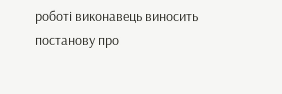роботі виконавець виносить постанову про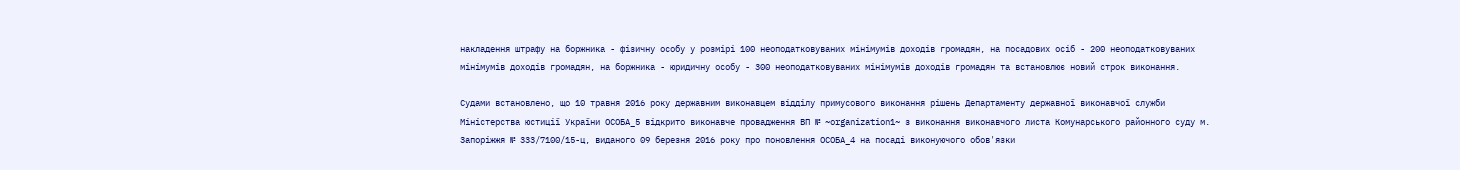накладення штрафу на боржника - фізичну особу у розмірі 100 неоподатковуваних мінімумів доходів громадян, на посадових осіб - 200 неоподатковуваних мінімумів доходів громадян, на боржника - юридичну особу - 300 неоподатковуваних мінімумів доходів громадян та встановлює новий строк виконання.

Судами встановлено, що 10 травня 2016 року державним виконавцем відділу примусового виконання рішень Департаменту державної виконавчої служби Міністерства юстиції України ОСОБА_5 відкрито виконавче провадження ВП № ~organization1~ з виконання виконавчого листа Комунарського районного суду м. Запоріжжя № 333/7100/15-ц, виданого 09 березня 2016 року про поновлення ОСОБА_4 на посаді виконуючого обов'язки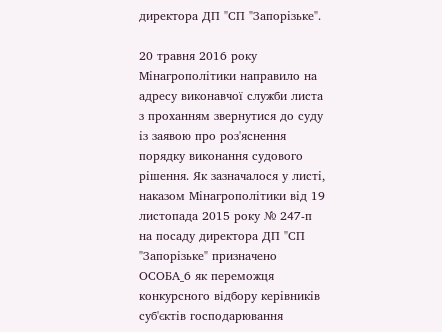директора ДП "СП "Запорізьке".

20 травня 2016 року Мінагрополітики направило на адресу виконавчої служби листа з проханням звернутися до суду із заявою про роз'яснення порядку виконання судового рішення. Як зазначалося у листі, наказом Мінагрополітики від 19 листопада 2015 року № 247-п на посаду директора ДП "СП "Запорізьке" призначено ОСОБА_6 як переможця конкурсного відбору керівників суб'єктів господарювання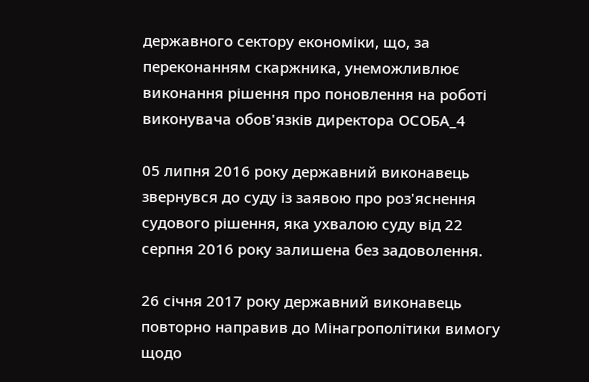державного сектору економіки, що, за переконанням скаржника, унеможливлює виконання рішення про поновлення на роботі виконувача обов'язків директора ОСОБА_4

05 липня 2016 року державний виконавець звернувся до суду із заявою про роз'яснення судового рішення, яка ухвалою суду від 22 серпня 2016 року залишена без задоволення.

26 січня 2017 року державний виконавець повторно направив до Мінагрополітики вимогу щодо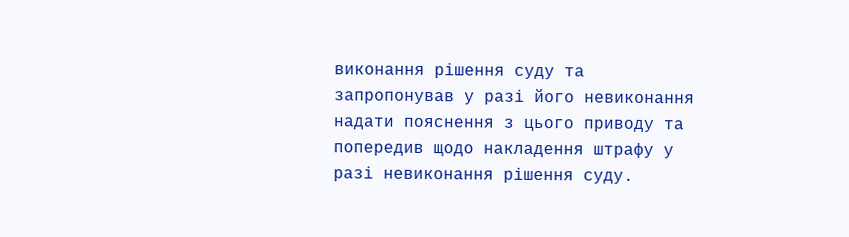виконання рішення суду та запропонував у разі його невиконання надати пояснення з цього приводу та попередив щодо накладення штрафу у разі невиконання рішення суду.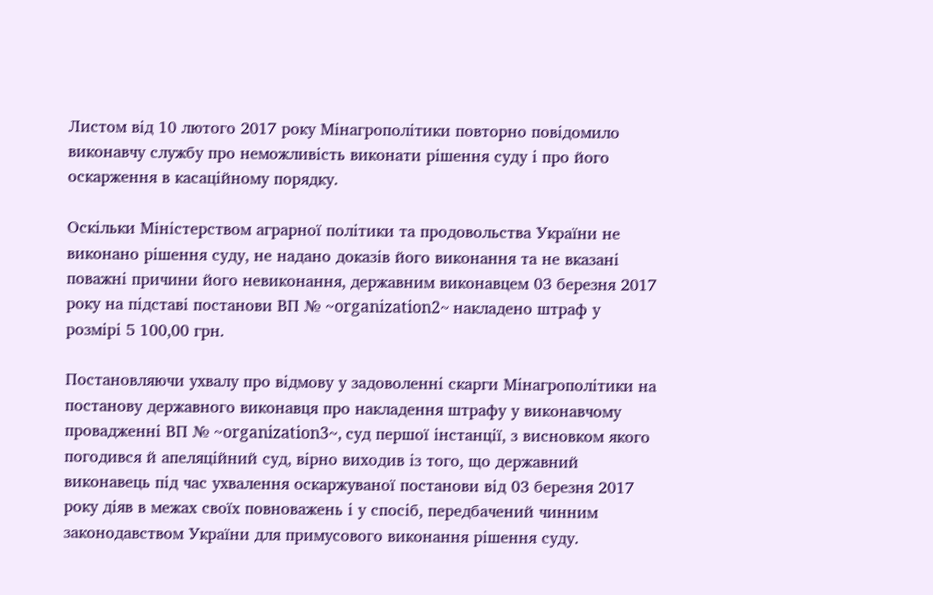Листом від 10 лютого 2017 року Мінагрополітики повторно повідомило виконавчу службу про неможливість виконати рішення суду і про його оскарження в касаційному порядку.

Оскільки Міністерством аграрної політики та продовольства України не виконано рішення суду, не надано доказів його виконання та не вказані поважні причини його невиконання, державним виконавцем 03 березня 2017 року на підставі постанови ВП № ~organization2~ накладено штраф у розмірі 5 100,00 грн.

Постановляючи ухвалу про відмову у задоволенні скарги Мінагрополітики на постанову державного виконавця про накладення штрафу у виконавчому провадженні ВП № ~organization3~, суд першої інстанції, з висновком якого погодився й апеляційний суд, вірно виходив із того, що державний виконавець під час ухвалення оскаржуваної постанови від 03 березня 2017 року діяв в межах своїх повноважень і у спосіб, передбачений чинним законодавством України для примусового виконання рішення суду.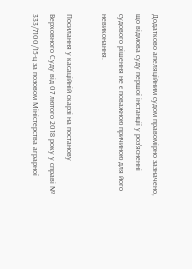Додатково апеляційним судом правомірно зазначено, що відмова суду першої інстанції у роз'ясненні судового рішення не є поважною причиною для його невиконання.

Посилання у касаційній скарзі на постанову Верховного Суду від 07 лютого 2018 року у справі № 333/7100/15-ц за позовом Міністерства аграрної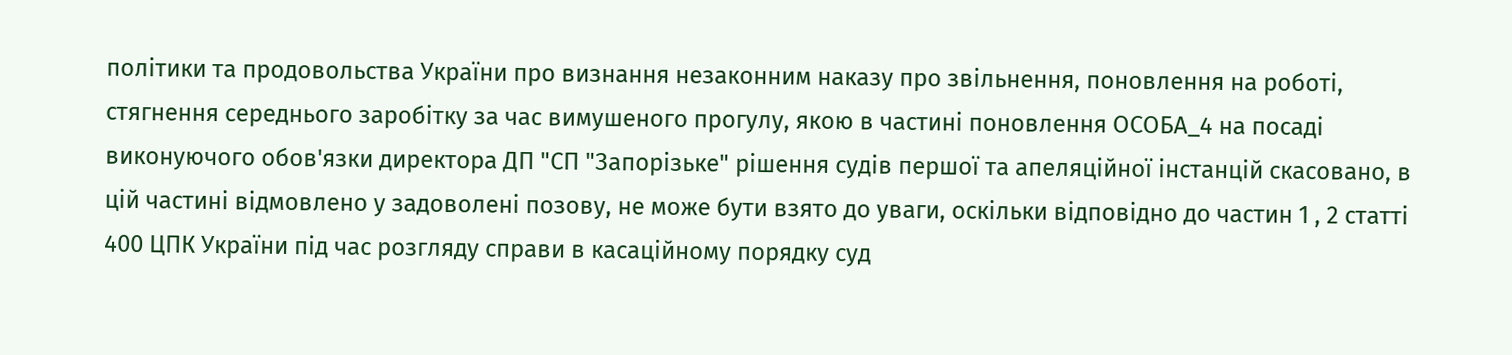політики та продовольства України про визнання незаконним наказу про звільнення, поновлення на роботі, стягнення середнього заробітку за час вимушеного прогулу, якою в частині поновлення ОСОБА_4 на посаді виконуючого обов'язки директора ДП "СП "Запорізьке" рішення судів першої та апеляційної інстанцій скасовано, в цій частині відмовлено у задоволені позову, не може бути взято до уваги, оскільки відповідно до частин 1 , 2 статті 400 ЦПК України під час розгляду справи в касаційному порядку суд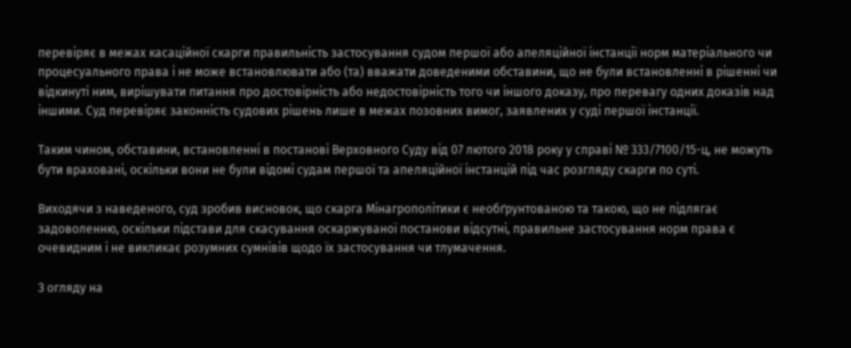перевіряє в межах касаційної скарги правильність застосування судом першої або апеляційної інстанції норм матеріального чи процесуального права і не може встановлювати або (та) вважати доведеними обставини, що не були встановленні в рішенні чи відкинуті ним, вирішувати питання про достовірність або недостовірність того чи іншого доказу, про перевагу одних доказів над іншими. Суд перевіряє законність судових рішень лише в межах позовних вимог, заявлених у суді першої інстанції.

Таким чином, обставини, встановленні в постанові Верховного Суду від 07 лютого 2018 року у справі № 333/7100/15-ц, не можуть бути враховані, оскільки вони не були відомі судам першої та апеляційної інстанцій під час розгляду скарги по суті.

Виходячи з наведеного, суд зробив висновок, що скарга Мінагрополітики є необґрунтованою та такою, що не підлягає задоволенню, оскільки підстави для скасування оскаржуваної постанови відсутні, правильне застосування норм права є очевидним і не викликає розумних сумнівів щодо їх застосування чи тлумачення.

З огляду на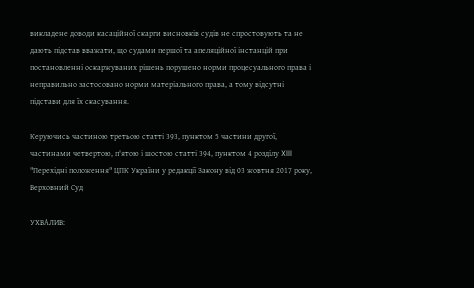викладене доводи касаційної скарги висновків судів не спростовують та не дають підстав вважати, що судами першої та апеляційної інстанцій при постановленні оскаржуваних рішень порушено норми процесуального права і неправильно застосовано норми матеріального права, а тому відсутні підстави для їх скасування.

Керуючись частиною третьою статті 393, пунктом 5 частини другої, частинами четвертою, п'ятою і шостою статті 394, пунктом 4 розділу XIII "Перехідні положення" ЦПК України у редакції Закону від 03 жовтня 2017 року, Верховний Суд

УХВАЛИВ: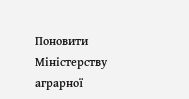Поновити Міністерству аграрної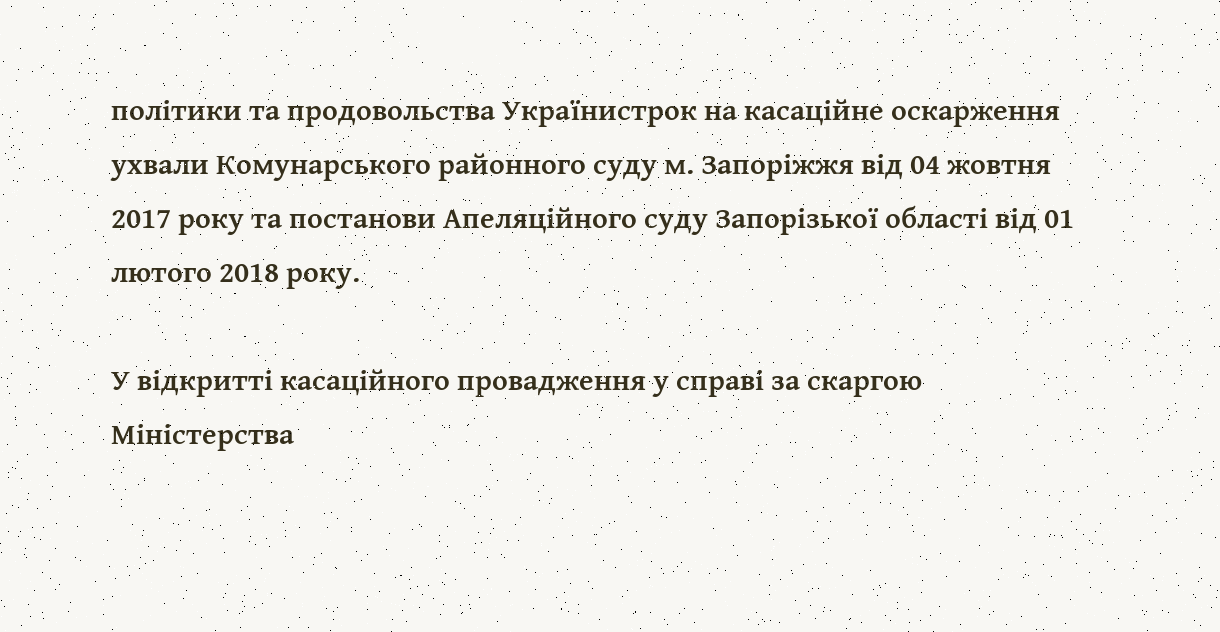політики та продовольства Українистрок на касаційне оскарження ухвали Комунарського районного суду м. Запоріжжя від 04 жовтня 2017 року та постанови Апеляційного суду Запорізької області від 01 лютого 2018 року.

У відкритті касаційного провадження у справі за скаргою Міністерства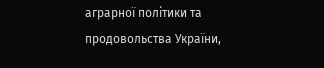аграрної політики та продовольства України,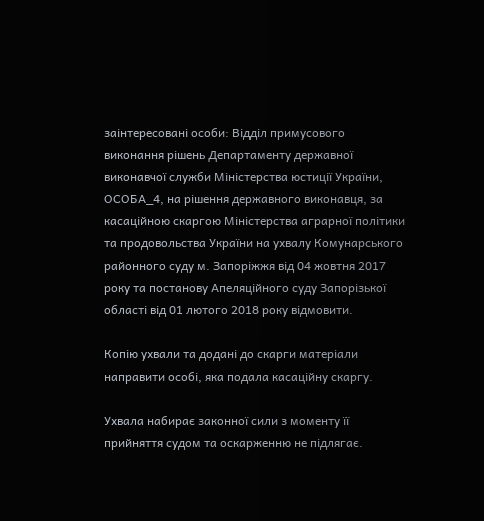заінтересовані особи: Відділ примусового виконання рішень Департаменту державної виконавчої служби Міністерства юстиції України, ОСОБА_4, на рішення державного виконавця, за касаційною скаргою Міністерства аграрної політики та продовольства України на ухвалу Комунарського районного суду м. Запоріжжя від 04 жовтня 2017 року та постанову Апеляційного суду Запорізької області від 01 лютого 2018 року відмовити.

Копію ухвали та додані до скарги матеріали направити особі, яка подала касаційну скаргу.

Ухвала набирає законної сили з моменту її прийняття судом та оскарженню не підлягає.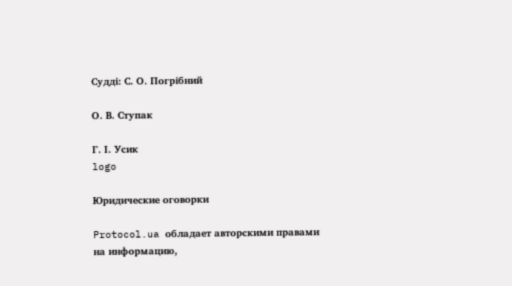Судді: С. О. Погрібний

О. В. Ступак

Г. І. Усик
logo

Юридические оговорки

Protocol.ua обладает авторскими правами на информацию,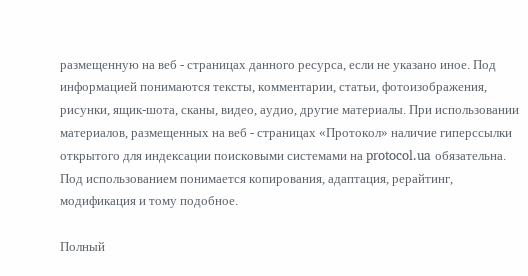размещенную на веб - страницах данного ресурса, если не указано иное. Под информацией понимаются тексты, комментарии, статьи, фотоизображения, рисунки, ящик-шота, сканы, видео, аудио, другие материалы. При использовании материалов, размещенных на веб - страницах «Протокол» наличие гиперссылки открытого для индексации поисковыми системами на protocol.ua обязательна. Под использованием понимается копирования, адаптация, рерайтинг, модификация и тому подобное.

Полный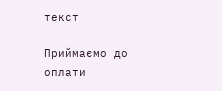текст

Приймаємо до оплати